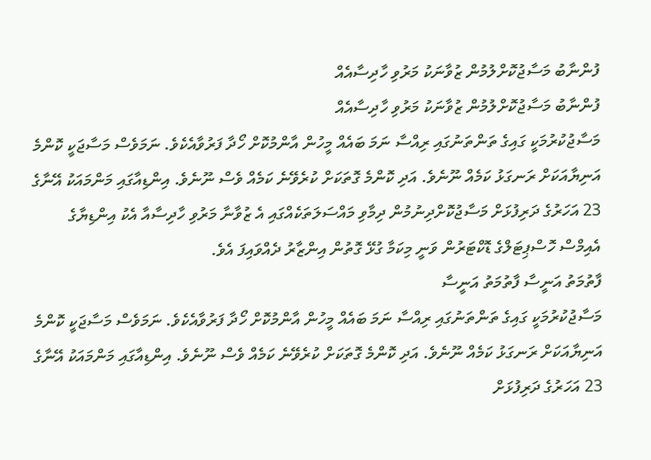ފުންނާބު މަސާޖުކޮށްލުމުން ޒުވާނަކު މަރުވި ހާދިސާއެއް
ފުންނާބު މަސާޖުކޮށްލުމުން ޒުވާނަކު މަރުވި ހާދިސާއެއް
މަސާޖުކުރުމަކީ ގައިގެ ތަންތަނުގައި ރިއްސާ ނަމަ ބައެއް މީހުން އާންމުކޮށް ހޯދާ ފަރުވާއެކެވެ. ނަމަވެސް މަސާޖަކީ ކޮންމެ އަނިޔާއަކަށް ރަނގަޅު ކަމެއް ނޫނެވެ. އަދި ކޮންމެ ގޮތަކަށް ކުރެވޭނެ ކަމެއް ވެސް ނޫނެވެ. އިންޑިއާގައި މަންމައަކު އޭނާގެ 23 އަހަރުގެ ދަރިފުޅަށް މަސާޖުކޮށްދިނުމުން ދިމާވި މައްސަލަތަކެއްގައި އެ ޒުވާނާ މަރުވި ހާދިސާއާ އެކު އިންޑިޔާގެ އެއިމްސް ހޮސްޕިޓަލްގެ ޑޮކްޓަރުން ވަނީ މިކަމާ ގުޅޭ ގޮތުން އިންޒާރު ދެއްވައިފަ އެވެ.
ފާތުމަތު އަނީސާ ފާތުމަތު އަނީސާ
މަސާޖުކުރުމަކީ ގައިގެ ތަންތަނުގައި ރިއްސާ ނަމަ ބައެއް މީހުން އާންމުކޮށް ހޯދާ ފަރުވާއެކެވެ. ނަމަވެސް މަސާޖަކީ ކޮންމެ އަނިޔާއަކަށް ރަނގަޅު ކަމެއް ނޫނެވެ. އަދި ކޮންމެ ގޮތަކަށް ކުރެވޭނެ ކަމެއް ވެސް ނޫނެވެ. އިންޑިއާގައި މަންމައަކު އޭނާގެ 23 އަހަރުގެ ދަރިފުޅަށް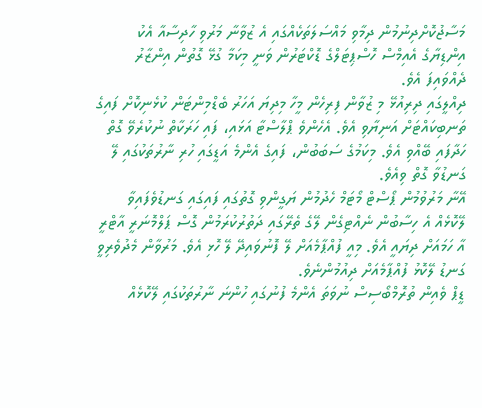މަސާޖުކޮށްދިނުމުން ދިމާވި މައްސަލަތަކެއްގައި އެ ޒުވާނާ މަރުވި ހާދިސާއާ އެކު އިންޑިޔާގެ އެއިމްސް ހޮސްޕިޓަލްގެ ޑޮކްޓަރުން ވަނީ މިކަމާ ގުޅޭ ގޮތުން އިންޒާރު ދެއްވައިފަ އެވެ.
ދިއްލީގައި ދިރިއުޅޭ މި ޒުވާން ފިރިހެން މީހާ މިދިޔަ އަހަރު ބެޑްމިންޓަން ކުޅެނިކޮށް ފައިގެ ތަނބިކައްޓަށް އަނިޔާވި އެވެ. އެހެންވެ ޕްލާސްޓާ އަޅައި، ފައި ހަރަކާތް ނުކުރެވޭ ގޮތް ހަދާފައި ބޭއްވި އެވެ. މިކަމުގެ ސަބަބުން، ފައިގެ އެންމެ އަޑީގައި ހުރި ނާރުތަކުގައި ލޭ ގަނޑުވާ ގޮތް ވިއެވެ.
އޭނާ މަރުވުމުން ޕޯސްޓް މޯޓަމް ހެދުމުން ޔަގީންވި ގޮތުގައި ފައިގައި ގަނޑުވެފައިވާ ލޭކޮޅެއް އެ ހިސާބުން ނެއްޓިގެން ލޭގެ ތެރޭގައި ދަތުރުކުރަމުން ގޮސް ޕަލްމޮނަރީ އާޓްރީ އާ ހަމައަށް ދިޔައީ އެވެ. މިއީ ފުއްޕާމެއަށް ލޭ ފޮނުވައިދޭ ލޭ ހޮޅި އެވެ. މަރުވާން މެދުވެރިވީ ގަނޑު ލޭކޮޅު ފުއްޕާމެއަށް ދިއުމުންނެވެ.
ޑީޕް ވެއިން ތުރޮމްބޯސިސް ނުވަތަ އެންމެ ފުނުގައި ހުންނަ ނާރުތަކުގައި ލޭކޮޅެއް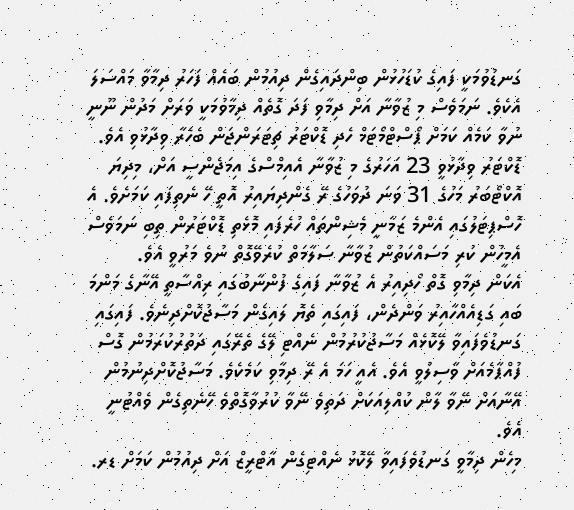ގަނޑުވުމަކީ ފައިގެ ކުޑަހުޅުން ބިންދައިގެން ދިއުމުން ބައެއް ފަހަރު ދިމާވާ މައްސަލަ އެކެވެ. ނަމަވެސް މި ޒުވާނާ އަށް ދިމާވި ފަދަ ގޮތެއް ދިމާވުމަކީ ވަރަށް މަދުން ނޫނީ ނުވާ ކަމެއް ކަމަށް ޕޯސްޓްމޯޓަމް ހެދި ޑޮކްޓަރު ޗިޓަރަންޖަން ބެހެރާ ވިދާޅުވި އެވެ.
ޑޮކްޓަރު ވިދާޅުވީ 23 އަހަރުގެ މި ޒުވާނާ އެއިމްސްގެ އިމަޖެންސީ އަށް، މިދިޔަ އޮކްޓޯބަރު މަހުގެ 31 ވަނަ ދުވަހުގެ ރޭ ގެންދިޔައިރު އޮތީ ހޭ ނެތިފައި ކަމަށެވެ. އެ ހޮސްޕިޓަލުގައި އެންމެ ޒަމާނީ މެޝިންތައް ހުރެފައި މޮޅެތި ޑޮކްޓަރުން ތިބި ނަމަވެސް އެމީހުން ކުރި މަސައްކަތުން ޒުވާނާ ސަލާމަތް ކުރެވޭގޮތް ނުވެ މަރުވީ އެވެ.
އެކަން ދިމާވި ގޮތް ހޯދިއިރު އެ ޒުވާނާ ފައިގެ ފުންނާބުގައި ރިއްސާތީ އޭނާގެ މަންމަ ބައި ގަޑިއެއްހާއިރު ވަންދެން، ފައިގައި ތެޔޮ ލައިގެން މަސާޖުކޮށްދިނެވެ. ފައިގައި ގަނޑުވެފައިވާ ލޭކޮޅެއް މަސާޖުކުރުމުން ނެއްޓި ލޭގެ ތެރޭގައި ދަތުރުކުރަމުން ގޮސް ފުއްޕާމެއަށް ވާސިލުވީ އެވެ. އެއީ ހަމަ އެ ރޭ ދިމާވި ކަމެކެވެ. މަސާޖުކޮށްދިނުމުން އޭނާއަށް ނޭވާ ލާން ކުއްލިއަކަށް ދަތިވެ ނޭވާ ކުރުވާގޮތްވެ ހޭނެތިގެން ވެއްޓުނީ އެވެ.
މިހެން ދިމާވީ ގަނޑުވެފައިވާ ލޭކޮޅު ނެއްޓިގެން އާޓްރީޒް އަށް ދިއުމުން ކަމަށް ޑރ.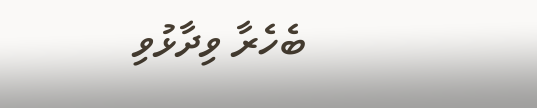ބެހެރާ ވިދާޅުވި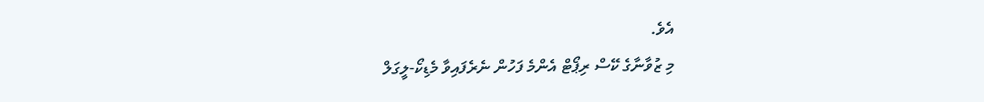އެވެ.
މި ޒުވާނާގެ ކޭސް ރިޕޯޓް އެންމެ ފަހުން ނެރެފައިވާ މެޑިކޯ-ލީގަލް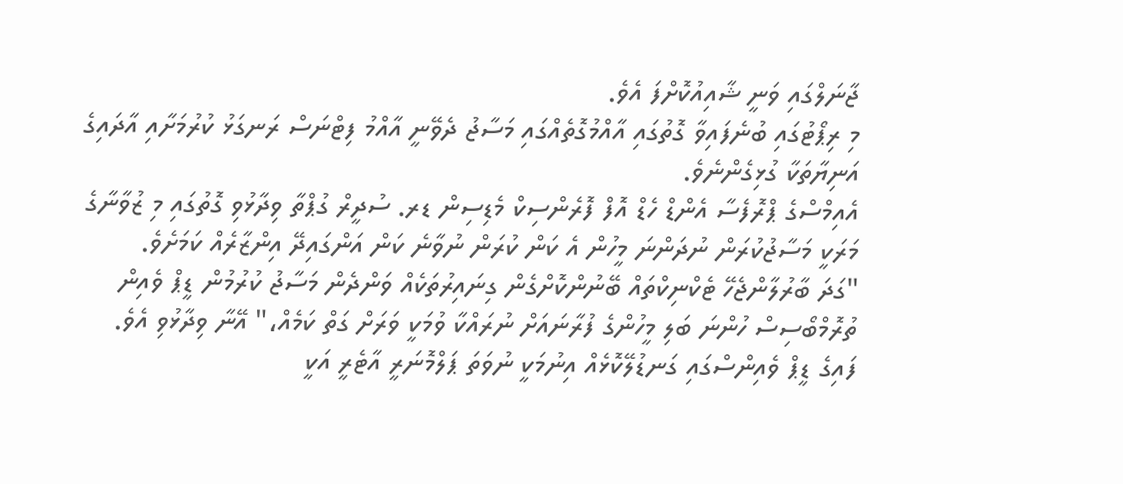ޖާނަލްގައި ވަނީ ޝާއިއުކޮށްފަ އެވެ.
މި ރިޕޯޓުގައި ބުނެފައިވާ ގޮތުގައި އާއްމުގޮތެއްގައި މަސާޖު ދެވޭނީ އާއްމު ފިޓްނަސް ރަނގަޅު ކުރުމަށާއި އާދައިގެ އަނިޔާތަކާ ގުޅިގެންނެވެ.
އެއިމްސްގެ ޕްރޮފެސާ އެންޑް ހެޑް އޮފް ފޮރެންސިކް މެޑިސިން ޑރ. ސުދީރް ގުޕްތާ ވިދާޅުވި ގޮތުގައި މި ޒުވާނާގެ މަރަކީ މަސާޖުކުރަން ނުދަންނަ މީހުން އެ ކަން ކުރަން ނުވާނެ ކަން އަންގައިދޭ އިންޒާރެއް ކަމަށެވެ.
"ގަދަ ބާރުލާންޖެހޭ ޓެކްނިކްތައް ބޭނުންކޮށްގެން ގިނައިރުތަކެއް ވަންދެން މަސާޖު ކުރުމުން ޑީޕް ވެއިން ތުރޮމްބޯސިސް ހުންނަ ބަލި މީހުންގެ ފުރާނައަށް ނުރައްކާ ވުމަކީ ވަރަށް ގަތް ކަމެއް،" އޭނާ ވިދާޅުވި އެވެ.
ފައިގެ ޑީޕް ވެއިންސްގައި ގަނޑުލޭކޮޅެއް އިނުމަކީ ނުވަތަ ޕަލްމޮނަރީ އާޓެރީ އަކީ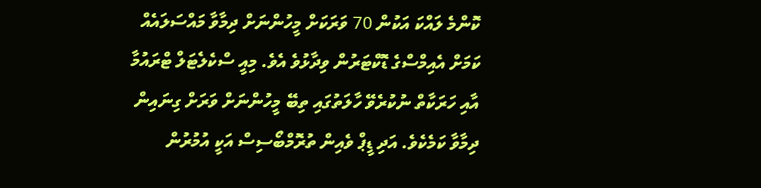ކޮންމެ ލައްކަ އަކުން 70 ވަރަކަށް މީހުންނަށް ދިމާވާ މައްސަލައެއް ކަމަށް އެއިމްސްގެ ޑޮކްޓަރުން ވިދާޅުވެ އެވެ. މިއީ ސްކެލެޓަލް ޓްރައުމާ އާއި ހަރަކާތް ނުކުރެވޭ ހާލަތުގައި ތިބޭ މީހުންނަށް ވަރަށް ގިނައިން ދިމާވާ ކަމެކެވެ. އަދި ޑީޕް ވެއިން ތުރޮމްބޯސިސް އަކީ އުމުރުން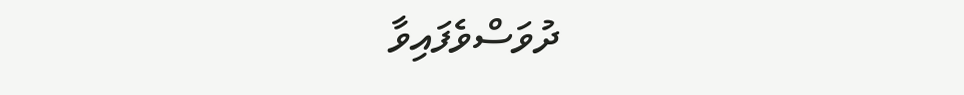ދުވަސްވެފައިވާ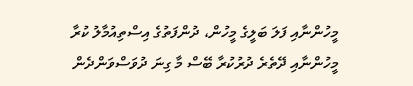މީހުންނާއި ފަލަ ބަލީގެ މީހުން، ދުންފަތުގެ އިސްތިއުމާލު ކުރާ މީހުންނާއި ދޭތެރެ ދުރުކުރާ ބޭސް މާ ގިނަ ދުވަސްވަންދެން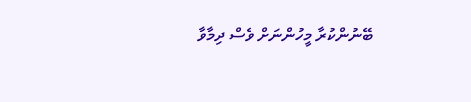ބޭނުންކުރާ މީހުންނަށް ވެސް ދިމާވާ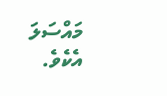މައްސަލަ އެކެވެ.